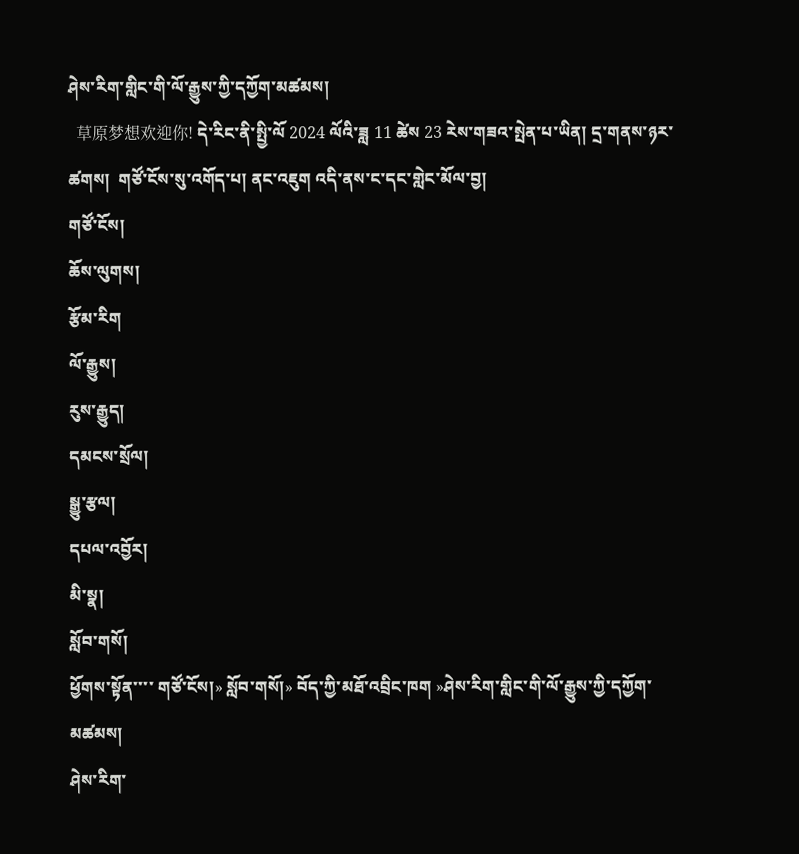ཤེས་རིག་གླིང་གི་ལོ་རྒྱུས་ཀྱི་དཀྱོག་མཚམས།
  草原梦想欢迎你! དེ་རིང་ནི་སྤྱི་ལོ 2024 ལོའི་ཟླ 11 ཚེས 23 རེས་གཟའ་སྤེན་པ་ཡིན། དྲ་གནས་ཉར་ཚགས།  གཙོ་ངོས་སུ་འགོད་པ། ནང་འཇུག འདི་ནས་ང་དང་གླེང་མོལ་བྱ།
གཙོ་ངོས།
ཆོས་ལུགས།
རྩོམ་རིག
ལོ་རྒྱུས།
རུས་རྒྱུད།
དམངས་སྲོལ།
སྒྱུ་རྩལ།
དཔལ་འབྱོར།
མི་སྣ།
སློབ་གསོ།
ཕྱོགས་སྟོན་་་་ གཙོ་ངོས།» སློབ་གསོ།» བོད་ཀྱི་མཐོ་འབྲིང་ཁག »ཤེས་རིག་གླིང་གི་ལོ་རྒྱུས་ཀྱི་དཀྱོག་མཚམས།
ཤེས་རིག་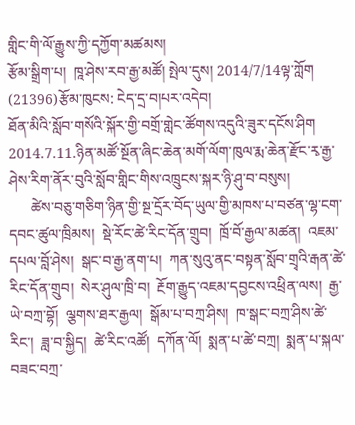གླིང་གི་ལོ་རྒྱུས་ཀྱི་དཀྱོག་མཚམས།
རྩོམ་སྒྲིག་པ།  ཁཱ་ཤེས་རབ་རྒྱ་མཚོ། སྤེལ་དུས། 2014/7/14ལྟ་ཀློག (21396)རྩོམ་ཁུངས: ངེད་དྲ་བ།པར་འདེབ།
ཐོན་མིའི་སློབ་གསོའི་སྐོར་གྱི་བགྲོ་གླེང་ཚོགས་འདུའི་ཟུར་དངོས་ཤིག
2014.7.11.ཉིན་མཚོ་སྔོན་ཞིང་ཆེན་མགོ་ལོག་ཁུལ་རྨ་ཆེན་རྫོང་རྭ་རྒྱ་ཤེས་རིག་ནོར་བུའི་སློབ་གླིང་གིས་འཁྲུངས་སྐར་ཉི་ཤུ་བ་བསུས།
      ཚེས་བཅུ་གཅིག་ཉིན་གྱི་སྔ་དྲོར་བོད་ཡུལ་གྱི་མཁས་པ་བཙན་ལྷ་ངག་དབང་ཚུལ་ཁྲིམས།  སྡེ་རོང་ཚེ་རིང་དོན་གྲུབ།  ཁྲོ་བོ་རྒྱལ་མཚན།  འཇམ་དཔལ་བློ་ཤེས།  སྒང་བ་རྒྱ་ནག་པ།  ཀན་སུའུ་ནང་བསྟན་སློབ་གྲྭའི་རྒན་ཚེ་རིང་དོན་གྲུབ།  སེར་ཤུལ་ཁྲི་བ།  རྔོག་རྒྱུད་འཇམ་དབྱངས་འཕྲིན་ལས།  རྒྱ་ཡེ་བཀྲ་བྷོ།  ལྕགས་ཐར་རྒྱལ།  སྒོམ་པ་བཀྲ་ཤིས།  ཁ་སྒང་བཀྲ་ཤིས་ཚེ་རིང་།  ཟླ་བ་སྐྱིད།  ཚེ་རིང་འཚོ།  དཀོན་ལོ།  སྨན་པ་ཚེ་བཀྲ།  སྨན་པ་སྐལ་བཟང་བཀྲ་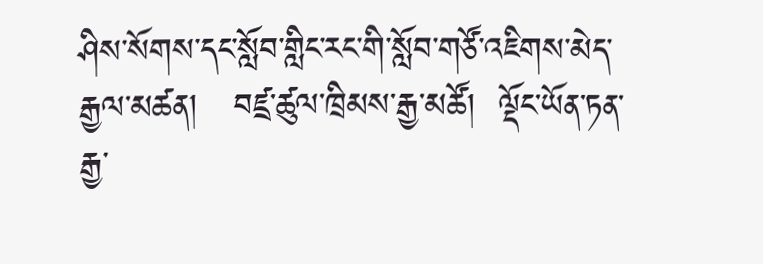ཤིས་སོགས་དང་སློབ་གླིང་རང་གི་སློབ་གཙོ་འཇིགས་མེད་རྒྱལ་མཚན།   བཛྲ་ཚུལ་ཁྲིམས་རྒྱ་མཚོ།  ལྡོང་ཡོན་ཏན་རྒྱ་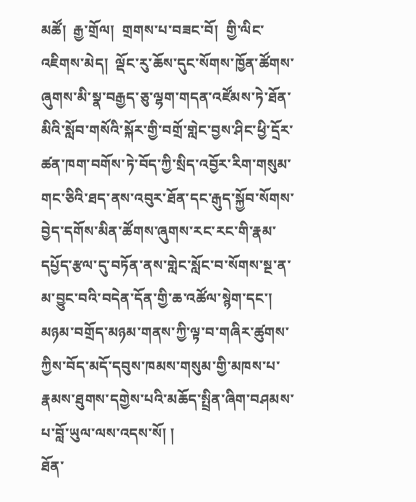མཚོ།  རྒྱ་གྲོལ།  གྲགས་པ་བཟང་བོ།  གྱི་ལིང་འཇིགས་མེད།  ལྡོང་རུ་ཆོས་དུང་སོགས་ཁྱོན་ཚོགས་ཞུགས་མི་སྣ་བརྒྱད་ཅུ་ལྷག་གདན་འཛོམས་ཏེ་ཐོན་མིའི་སློབ་གསོའི་སྐོར་གྱི་བགྲོ་གླེང་བྱས་ཤིང་ཕྱི་དྲོར་ཚན་ཁག་བགོས་ཏེ་བོད་ཀྱི་སྲིད་འབྱོར་རིག་གསུམ་གང་ཅིའི་ཐད་ནས་འབུར་ཐོན་དང་རྒུད་སྐྱོབ་སོགས་བྱེད་དགོས་མིན་ཚོགས་ཞུགས་རང་རང་གི་རྣམ་དཔྱོད་རྩལ་དུ་བཏོན་ནས་གླེང་སློང་བ་སོགས་སྔ་ན་མ་བྱུང་བའི་བདེན་དོན་གྱི་ཆ་འཚོལ་སྙེག་དང་།  མཉམ་བགྲོད་མཉམ་གནས་ཀྱི་ལྟ་བ་གཞིར་ཚུགས་ཀྱིས་བོད་མདོ་དབུས་ཁམས་གསུམ་གྱི་མཁས་པ་རྣམས་ཐུགས་དགྱེས་པའི་མཆོད་སྤྲིན་ཞིག་བཤམས་པ་བློ་ཡུལ་ལས་འདས་སོ། །
ཐོན་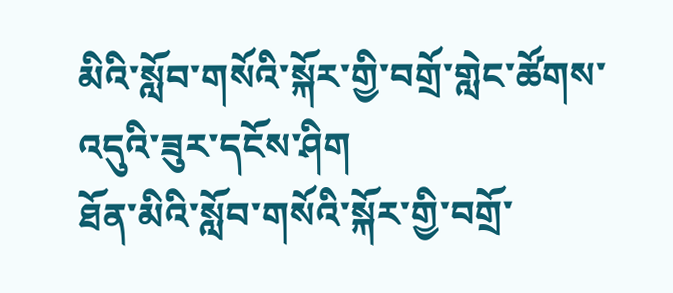མིའི་སློབ་གསོའི་སྐོར་གྱི་བགྲོ་གླེང་ཚོགས་འདུའི་ཟུར་དངོས་ཤིག
ཐོན་མིའི་སློབ་གསོའི་སྐོར་གྱི་བགྲོ་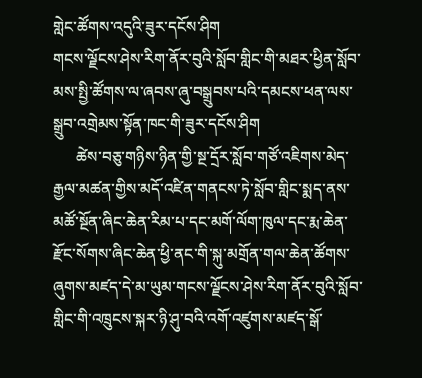གླེང་ཚོགས་འདུའི་ཟུར་དངོས་ཤིག
གངས་ལྗོངས་ཤེས་རིག་ནོར་བུའི་སློབ་གླིང་གི་མཐར་ཕྱིན་སློབ་མས་སྤྱི་ཚོགས་ལ་ཞབས་ཞུ་བསྒྲུབས་པའི་དམངས་ཕན་ལས་སྒྲུབ་འགྲེམས་སྟོན་ཁང་གི་ཟུར་དངོས་ཤིག
      ཚེས་བཅུ་གཉིས་ཉིན་གྱི་སྔ་དྲོར་སློབ་གཙོ་འཇིགས་མེད་རྒྱལ་མཚན་གྱིས་མདོ་འཛིན་གནངས་ཏེ་སློབ་གླིང་སྨད་ནས་མཚོ་སྔོན་ཞིང་ཆེན་རིམ་པ་དང་མགོ་ལོག་ཁུལ་དང་རྨ་ཆེན་རྫོང་སོགས་ཞིང་ཆེན་ཕྱི་ནང་གི་སྐུ་མགྲོན་གལ་ཆེན་ཚོགས་ཞུགས་མཛད་དེ་མ་ཡུམ་གངས་ལྗོངས་ཤེས་རིག་ནོར་བུའི་སློབ་གླིང་གི་འཁྲུངས་སྐར་ཉི་ཤུ་བའི་འགོ་འཛུགས་མཛད་སྒོ་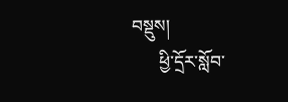བསྡུས།
      ཕྱི་དྲོར་སློབ་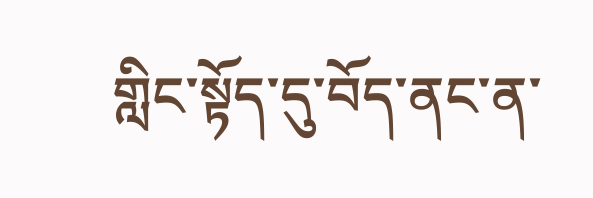གླིང་སྟོད་དུ་བོད་ནང་ན་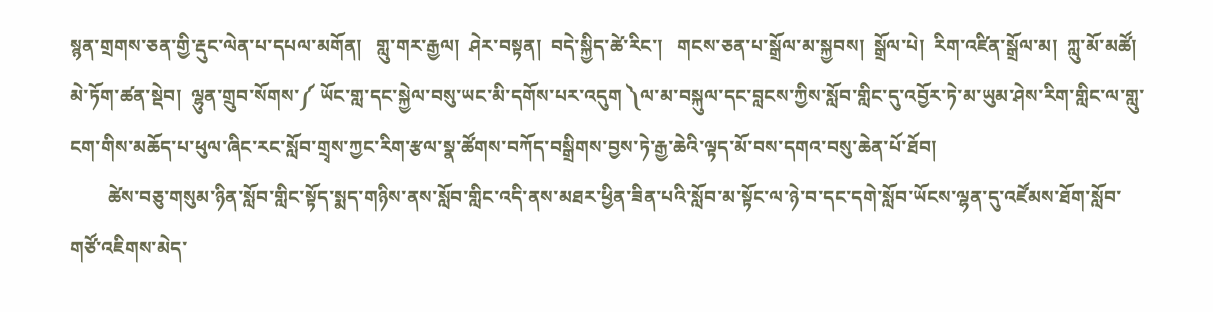སྙན་གྲགས་ཅན་གྱི་རྡུང་ལེན་པ་དཔལ་མགོན།   གླུ་གར་རྒྱལ།  ཤེར་བསྟན།  བདེ་སྐྱིད་ཚེ་རིང་།   གངས་ཅན་པ་སྒྲོལ་མ་སྐྱབས།  སྒྲོལ་པེ།  རིག་འཛིན་སྒྲོལ་མ།  ཀླུ་མོ་མཚོ།  མེ་ཏོག་ཚན་སྡེབ།  ལྷུན་གྲུབ་སོགས་༼ ཡོང་གླ་དང་སྐྱེལ་བསུ་ཡང་མི་དགོས་པར་འདུག ༽ལ་མ་བསྐུལ་དང་བླངས་ཀྱིས་སློབ་གླིང་དུ་འབྱོར་ཏེ་མ་ཡུམ་ཤེས་རིག་གླིང་ལ་གླུ་ངག་གིས་མཆོད་པ་ཕུལ་ཞིང་རང་སློབ་གྲྭས་ཀྱང་རིག་རྩལ་སྣ་ཚོགས་བཀོད་བསྒྲིགས་བྱས་ཏེ་རྒྱ་ཆེའི་ལྟད་མོ་བས་དགའ་བསུ་ཆེན་པོ་ཐོབ།
        ཚེས་བཅུ་གསུམ་ཉིན་སློབ་གླིང་སྟོད་སྨད་གཉིས་ནས་སློབ་གླིང་འདི་ནས་མཐར་ཕྱིན་ཟིན་པའི་སློབ་མ་སྟོང་ལ་ཉེ་བ་དང་དགེ་སློབ་ཡོངས་ལྷན་དུ་འཛོམས་ཐོག་སློབ་གཙོ་འཇིགས་མེད་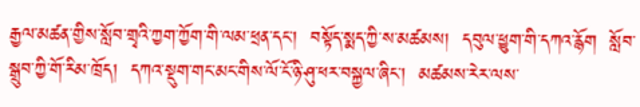རྒྱལ་མཚན་གྱིས་སློབ་གྲྭའི་ཀྱག་ཀྱོག་གི་ལམ་ཕྲན་དང་།  བསྟོད་སྨད་ཀྱི་ས་མཚམས།  དབུལ་ཕྱུག་གི་དཀའ་རྙོག  སློབ་སྒྲུབ་ཀྱི་གོ་རིམ་ཁྲོད།  དཀའ་སྡུག་གང་མང་གིས་ལོ་ངོ་ཉི་ཤུ་ཕར་བསྐྱལ་ཞིང་།  མཚམས་རེར་ལས་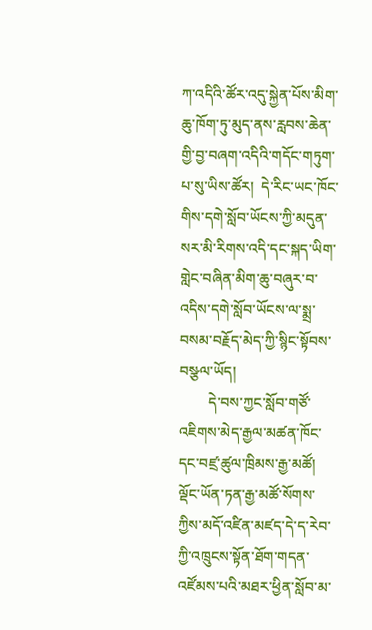ཀ་འདིའི་ཚོར་འདུ་སྐྱེན་པོས་མིག་ཆུ་ཁོག་ཏུ་མུད་ནས་རླབས་ཆེན་གྱི་བྱ་བཞག་འདིའི་གདོང་གཏུག་པ་སུ་ཡིས་ཚོར།  དེ་རིང་ཡང་ཁོང་གིས་དགེ་སློབ་ཡོངས་ཀྱི་མདུན་སར་མི་རིགས་འདི་དང་སྐད་ཡིག་གླེང་བཞིན་མིག་ཆུ་བཞུར་བ་འདིས་དགེ་སློབ་ཡོངས་ལ་སྨྲ་བསམ་བརྗོད་མེད་ཀྱི་སྙིང་སྟོབས་བསྩལ་ཡོད།
        དེ་བས་ཀྱང་སློབ་གཙོ་འཇིགས་མེད་རྒྱལ་མཚན་ཁོང་དང་བཛྲ་ཚུལ་ཁྲིམས་རྒྱ་མཚོ།  ལྡོང་ཡོན་ཏན་རྒྱ་མཚོ་སོགས་ཀྱིས་མདོ་འཛིན་མཛད་དེ་ད་རེབ་ཀྱི་འཁྲུངས་སྟོན་ཐོག་གདན་འཛོམས་པའི་མཐར་ཕྱིན་སློབ་མ་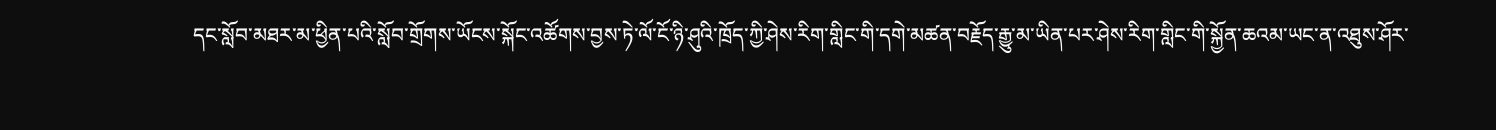དང་སློབ་མཐར་མ་ཕྱིན་པའི་སློབ་གྲོགས་ཡོངས་སྐོང་འཚོགས་བྱས་ཏེ་ལོ་ངོ་ཉི་ཤུའི་ཁྲོད་ཀྱི་ཤེས་རིག་གླིང་གི་དགེ་མཚན་བརྗོད་རྒྱུ་མ་ཡིན་པར་ཤེས་རིག་གླིང་གི་སྐྱོན་ཆའམ་ཡང་ན་འཐུས་ཤོར་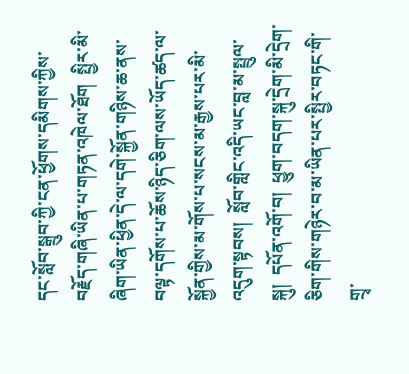དང་སློབ་སྒྲུབ་ཀྱི་ངན་ཕྱོགས་དམིགས་ཀྱིས་བརྗོད་གཞི་ཡིན་པ་གཏན་འཁེལ་ཐོག  སྤྱིར་མི་ཞིག་ཡིན་ཕྱིན་དེ་ལ་དགེ་སྐྱོན་གཉིས་ཆ་ནས་བལྟ་དགོས་པ་ཆོས་ཉིད་ཅིག་ལས་ཡོད་ཚད་ལ་སྐྱོན་གྱིས་མ་གོས་པ་སངས་མ་རྒྱས་པར་མི་འདུག་སྟབས།  སློབ་གླིང་འདི་ཡང་བླ་མ་སྤྲུལ་སྐུ།  དཔོན་འགོ་བ།  ཕྱུག་བདག་སྐུ་དྲེག་མི་དྲེག་ཅིག་གིས་གཉེར་བ་མ་ཡིན་པར་སྤྱིར་བཏང་གི་གྲྭ་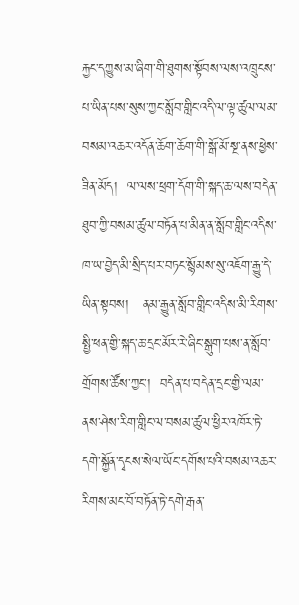རྐྱང་དཀྱུས་མ་ཞིག་གི་ཐུགས་སྟོབས་ལས་འཁྲུངས་པ་ཡིན་པས་སུས་ཀྱང་སློབ་གླིང་འདི་ལ་ལྟ་ཚུལ་ལམ་བསམ་འཆར་འདོན་ཆོག་ཆོག་གི་སྒོ་མོ་སྔ་ནས་ཕྱེས་ཟིན་མོད།  ལ་ལས་ཕྲག་དོག་གི་སྐད་ཆ་ལས་བདེན་ཐུབ་ཀྱི་བསམ་ཚུལ་བཏོན་པ་མིན་ན་སློབ་གླིང་འདིས་ཁ་ཡ་བྱེད་མི་སྲིད་པར་བཏང་སྙོམས་སུ་འཇོག་རྒྱུ་དེ་ཡིན་སྟབས།   ནམ་རྒྱུན་སློབ་གླིང་འདིས་མི་རིགས་སྤྱི་ཕན་གྱི་སྐད་ཆ་དྲང་མོར་རེ་ཞིང་སྒུག་པས་ན་སློབ་གྲོགས་ཚོས་ཀྱང་།  བདེན་པ་བདེན་དྲང་གྱི་ལམ་ནས་ཤེས་རིག་གླིང་ལ་བསམ་ཚུལ་ཕྱིར་འཁོར་ཏེ་དགེ་སྐྱོན་དྭངས་སེལ་ཡོང་དགོས་པའི་བསམ་འཆར་རིགས་མང་བོ་བཏོན་ཏེ་དགེ་རྒན་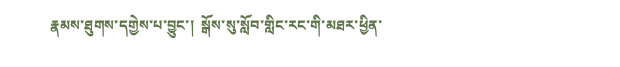རྣམས་ཐུགས་དགྱེས་པ་བྱུང་།  སྒོས་སུ་སློབ་གླིང་རང་གི་མཐར་ཕྱིན་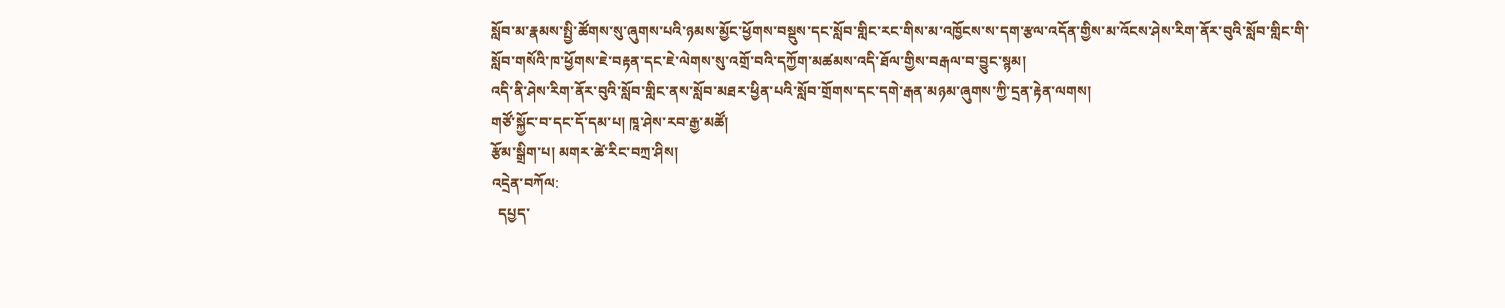སློབ་མ་རྣམས་སྤྱི་ཚོགས་སུ་ཞུགས་པའི་ཉམས་མྱོང་ཕྱོགས་བསྡུས་དང་སློབ་གླིང་རང་གིས་མ་འཁྱོངས་ས་དག་རྩལ་འདོན་གྱིས་མ་འོངས་ཤེས་རིག་ནོར་བུའི་སློབ་གླིང་གི་སློབ་གསོའི་ཁ་ཕྱོགས་ཇེ་བརྟན་དང་ཇེ་ལེགས་སུ་འགྲོ་བའི་དཀྱོག་མཚམས་འདི་ཐོལ་གྱིས་བརྒལ་བ་བྱུང་སྙམ།
འདི་ནི་ཤེས་རིག་ནོར་བུའི་སློབ་གླིང་ནས་སློབ་མཐར་ཕྱིན་པའི་སློབ་གྲོགས་དང་དགེ་རྒན་མཉམ་ཞུགས་ཀྱི་དྲན་རྟེན་ལགས།
གཙོ་སྐྱོང་བ་དང་དོ་དམ་པ། ཁཱ་ཤེས་རབ་རྒྱ་མཚོ།
རྩོམ་སྒྲིག་པ། མགར་ཚེ་རིང་བཀྲ་ཤིས།
འདྲེན་བཀོལ:
  དཔྱད་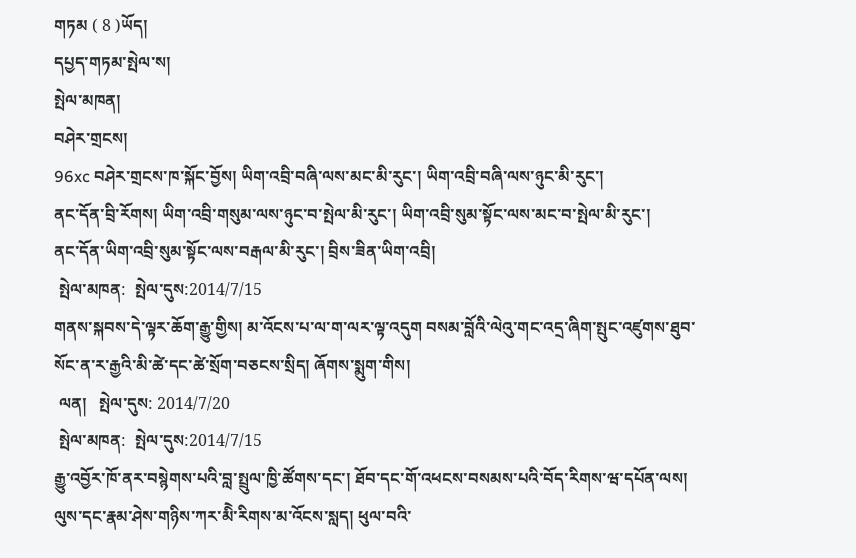གཏམ ( 8 )ཡོད།
དཔྱད་གཏམ་སྤེལ་ས།
སྤེལ་མཁན།
བཤེར་གྲངས།
96xc བཤེར་གྲངས་ཁ་སྐོང་བྱོས། ཡིག་འབྲི་བཞི་ལས་མང་མི་རུང་། ཡིག་འབྲི་བཞི་ལས་ཉུང་མི་རུང་།
ནང་དོན་བྲི་རོགས། ཡིག་འབྲི་གསུམ་ལས་ཉུང་བ་སྤེལ་མི་རུང་། ཡིག་འབྲི་སུམ་སྟོང་ལས་མང་བ་སྤེལ་མི་རུང་།
ནང་དོན་ཡིག་འབྲི་སུམ་སྟོང་ལས་བརྒལ་མི་རུང་། བྲིས་ཟིན་ཡིག་འབྲི།
 སྤེལ་མཁན:  སྤེལ་དུས:2014/7/15
གནས་སྐབས་དེ་ལྟར་ཆོག་རྒྱུ་གྱིས། མ་འོངས་པ་ལ་ག་ལར་ལྟ་འདུག བསམ་བློའི་ལེའུ་གང་འདྲ་ཞིག་སྤུང་འཛུགས་ཐུབ་སོང་ན་ར་རྒྱའི་མི་ཚེ་དང་ཚེ་སྲོག་བཅངས་སྲིད། ཞོགས་སྨུག་གིས།
 ལན།   སྤེལ་དུས: 2014/7/20
 སྤེལ་མཁན:  སྤེལ་དུས:2014/7/15
རྒྱུ་འབྱོར་ཁོ་ནར་བསྙེགས་པའི་བླ་སྤྲུལ་ཁྱི་ཚོགས་དང་། ཐོབ་དང་གོ་འཕངས་བསམས་པའི་བོད་རིགས་ཝ་དཔོན་ལས། ལུས་དང་རྣམ་ཤེས་གཉིས་ཀར་མིེ་རིགས་མ་འོངས་སླད། ཕུལ་བའི་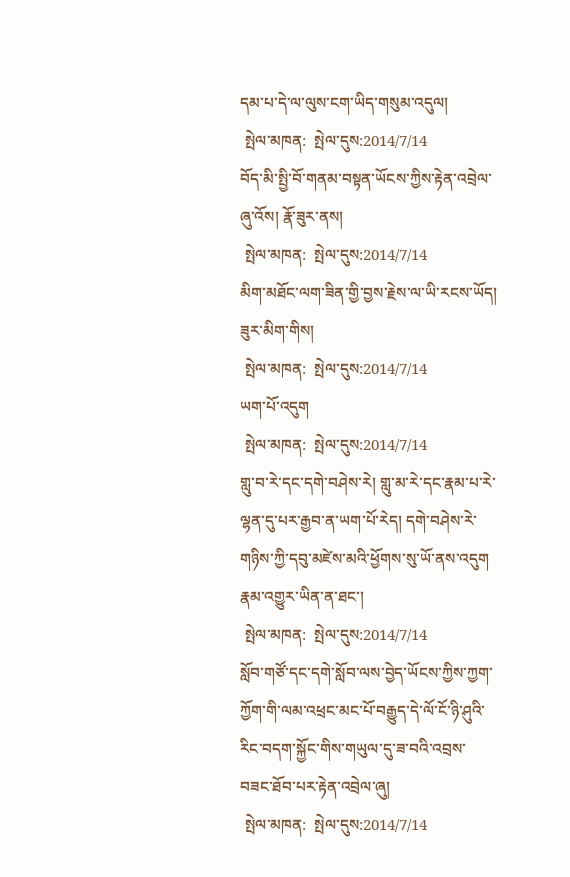དམ་པ་དེ་ལ་ལུས་ངག་ཡིད་གསུམ་འདུལ།
 སྤེལ་མཁན:  སྤེལ་དུས:2014/7/14
བོད་མི་སྤྱི་བོ་གནམ་བསྟན་ཡོངས་ཀྱིས་རྟེན་འབྲེལ་ཞུ་འོས། རྣོ་ཟུར་ནས།
 སྤེལ་མཁན:  སྤེལ་དུས:2014/7/14
མིག་མཐོང་ལག་ཟིན་གྱི་བྱས་རྗེས་ལ་ཡི་རངས་ཡོད། ཟུར་མིག་གིས།
 སྤེལ་མཁན:  སྤེལ་དུས:2014/7/14
ཡག་པོ་འདུག
 སྤེལ་མཁན:  སྤེལ་དུས:2014/7/14
གླུ་བ་རེ་དང་དགེ་བཤེས་རེ། གླུ་མ་རེ་དང་རྣམ་པ་རེ་ལྷན་དུ་པར་རྒྱབ་ན་ཡག་པོ་རེད། དགེ་བཤེས་རེ་གཉིས་ཀྱི་དབུ་མཛེས་མའི་ཕྱོགས་སུ་ཡོ་ནས་འདུག རྣམ་འགྱུར་ཡིན་ན་ཐང་།
 སྤེལ་མཁན:  སྤེལ་དུས:2014/7/14
སློབ་གཙོ་དང་དགེ་སློབ་ལས་བྱེད་ཡོངས་ཀྱིས་ཀྱག་ཀྱོག་གི་ལམ་འཕྲང་མང་པོ་བརྒྱུད་དེ་ལོ་ངོ་ཉི་ཤུའི་རིང་བདག་སྐྱོང་གིས་གཡུལ་དུ་ཟ་བའི་འབྲས་བཟང་ཐོབ་པར་རྟེན་འབྲེལ་ཞུ།
 སྤེལ་མཁན:  སྤེལ་དུས:2014/7/14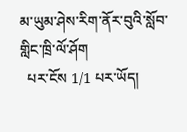མ་ཡུམ་ཤེས་རིག་ནོར་བུའི་སློབ་གླིང་ཁྲི་ལོ་ཤོག
  པར་ངོས 1/1 པར་ཡོད།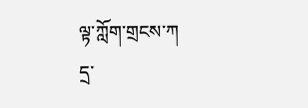ལྟ་ཀློག་གྲངས་ཀ
དྲ་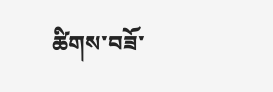ཚིགས་བཟོ་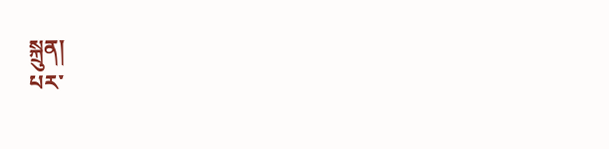སྐྲུན།
པར་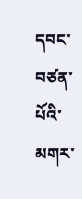དབང་བཙན་པོའི་མགར་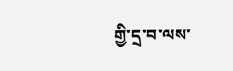གྱི་དྲ་བ་ལས་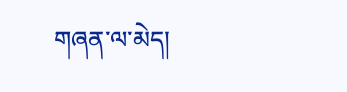གཞན་ལ་མེད།